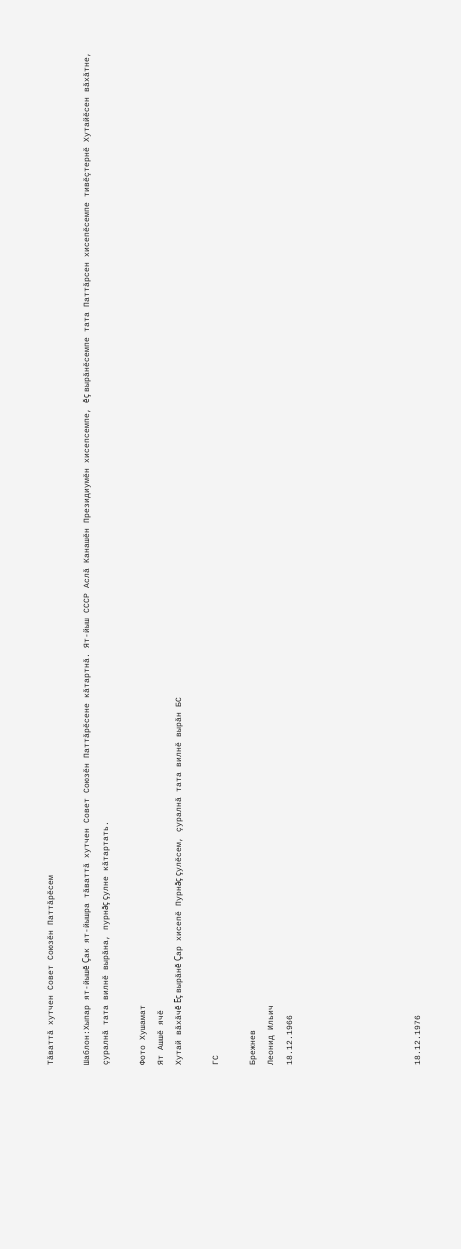Тăваттă хутчен Совет Союзĕн Паттăрĕсем

Шаблон:Хыпар ят-йышĕ Çак ят-йышра тăваттă хутчен Совет Союзĕн Паттăрĕсене кăтартнă. Ят-йыш СССР Аслă Канашĕн Президиумĕн хисепсемпе, ĕç вырăнĕсемпе тата Паттăрсен хисепĕсемпе тивĕçтернĕ Хутайĕсен вăхăтне, çуралнă тата вилнĕ вырăна, пурнăç çулне кăтартать.

Фото Хушамат
Ят Ашшĕ ячĕ
Хутай вăхăчĕ Ĕç вырăнĕ Çар хисепĕ Пурнăç çулĕсем, çуралнă тата вилнĕ вырăн БС

ГС

Брежнев
Леонид Ильич
18.12.1966






18.12.1976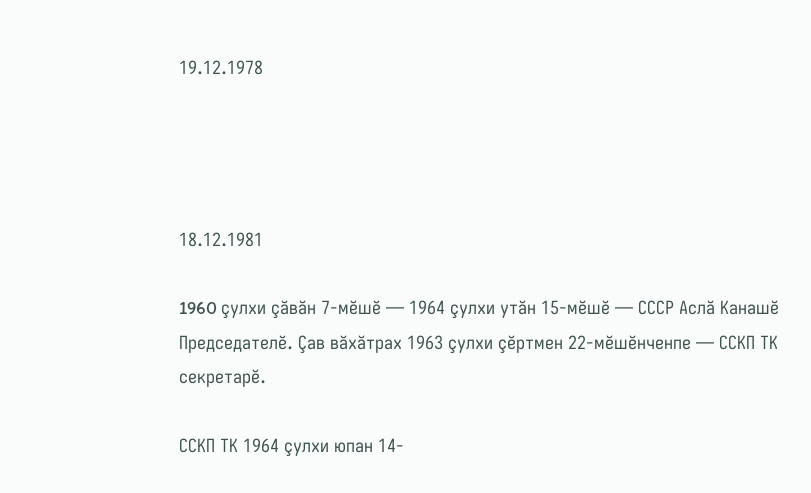19.12.1978




18.12.1981

1960 çулхи çăвăн 7-мĕшĕ — 1964 çулхи утăн 15-мĕшĕ — СССР Аслă Канашĕ Председателĕ. Çав вăхăтрах 1963 çулхи çĕртмен 22-мĕшĕнченпе — ССКП ТК секретарĕ.

ССКП ТК 1964 çулхи юпан 14-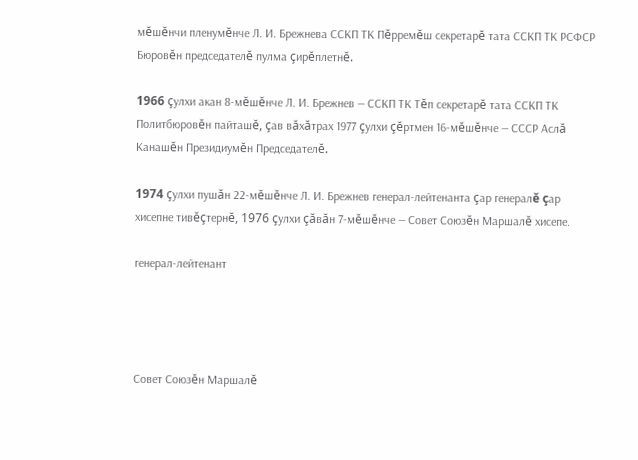мĕшĕнчи пленумĕнче Л. И. Брежнева ССКП ТК Пĕрремĕш секретарĕ тата ССКП ТК РСФСР Бюровĕн председателĕ пулма çирĕплетнĕ.

1966 çулхи акан 8-мĕшĕнче Л. И. Брежнев — ССКП ТК Тĕп секретарĕ тата ССКП ТК Политбюровĕн пайташĕ, çав вăхăтрах 1977 çулхи çĕртмен 16-мĕшĕнче — СССР Аслă Канашĕн Президиумĕн Председателĕ.

1974 çулхи пушăн 22-мĕшĕнче Л. И. Брежнев генерал-лейтенанта çар генералĕ çар хисепне тивĕçтернĕ, 1976 çулхи çăвăн 7-мĕшĕнче — Совет Союзĕн Маршалĕ хисепе.

генерал-лейтенант




Совет Союзĕн Маршалĕ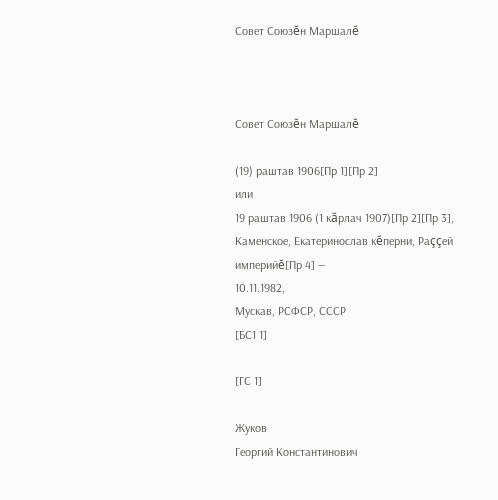Совет Союзĕн Маршалĕ



Совет Союзĕн Маршалĕ

(19) раштав 1906[Пр 1][Пр 2]
или
19 раштав 1906 (1 кăрлач 1907)[Пр 2][Пр 3],
Каменское, Екатеринослав кĕперни, Раççей империйĕ[Пр 4] —
10.11.1982,
Мускав, РСФСР, СССР
[БС1 1]

[ГС 1]

Жуков
Георгий Константинович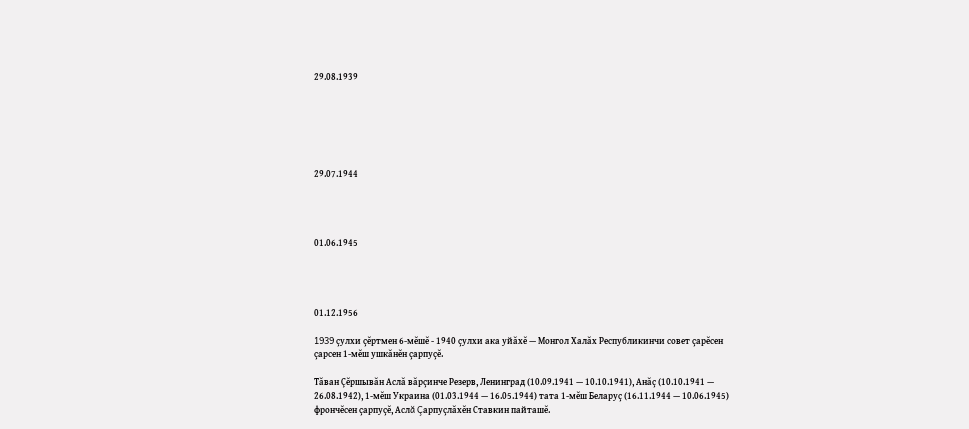29.08.1939






29.07.1944




01.06.1945




01.12.1956

1939 çулхи çĕртмен 6-мĕшĕ - 1940 çулхи ака уйăхĕ — Монгол Халăх Республикинчи совет çарĕсен çарсен 1-мĕш ушкăнĕн çарпуçĕ.

Тăван Çĕршывăн Аслă вăрçинче Резерв, Ленинград (10.09.1941 — 10.10.1941), Анăç (10.10.1941 — 26.08.1942), 1-мĕш Украина (01.03.1944 — 16.05.1944) тата 1-мĕш Беларуç (16.11.1944 — 10.06.1945) фрончĕсен çарпуçĕ, Аслă Çарпуçлăхĕн Ставкин пайташĕ.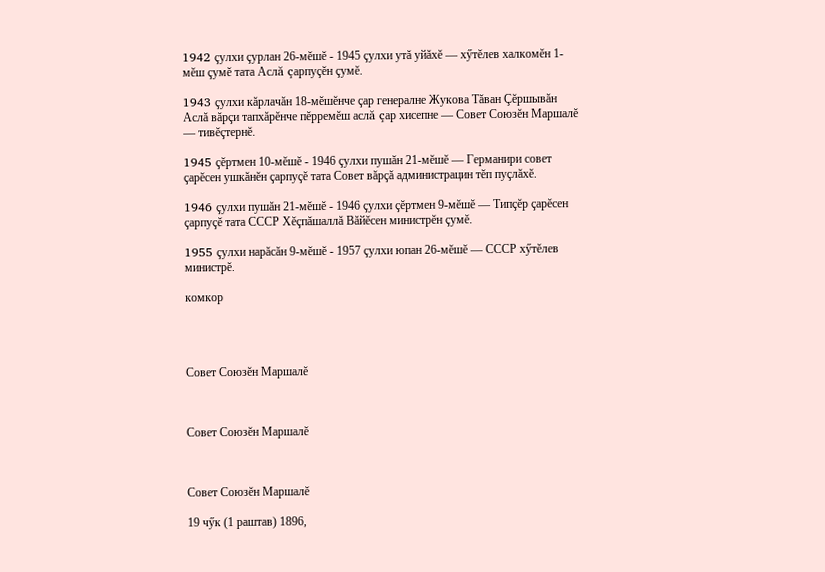1942 çулхи çурлан 26-мĕшĕ - 1945 çулхи утă уйăхĕ — хӳтĕлев халкомĕн 1-мĕш çумĕ тата Аслă çарпуçĕн çумĕ.

1943 çулхи кăрлачăн 18-мĕшĕнче çар генералне Жукова Тăван Çĕршывăн Аслă вăрçи тапхăрĕнче пĕрремĕш аслă çар хисепне — Совет Союзĕн Маршалĕ — тивĕçтернĕ.

1945 çĕртмен 10-мĕшĕ - 1946 çулхи пушăн 21-мĕшĕ — Германири совет çарĕсен ушкăнĕн çарпуçĕ тата Совет вăрçă администрацин тĕп пуçлăхĕ.

1946 çулхи пушăн 21-мĕшĕ - 1946 çулхи çĕртмен 9-мĕшĕ — Типçĕр çарĕсен çарпуçĕ тата СССР Хĕçпăшаллă Вăйĕсен министрĕн çумĕ.

1955 çулхи нарăсăн 9-мĕшĕ - 1957 çулхи юпан 26-мĕшĕ — СССР хӳтĕлев министрĕ.

комкор




Совет Союзĕн Маршалĕ



Совет Союзĕн Маршалĕ



Совет Союзĕн Маршалĕ

19 чӳк (1 раштав) 1896,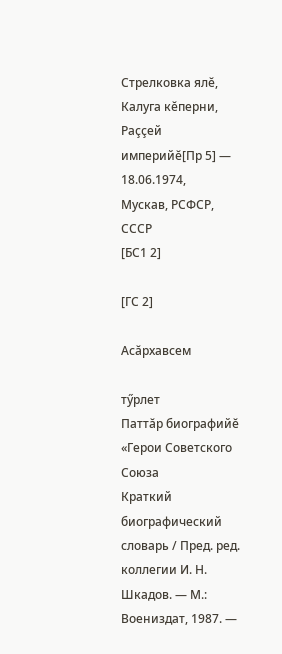Стрелковка ялĕ, Калуга кĕперни, Раççей империйĕ[Пр 5] —
18.06.1974,
Мускав, РСФСР, СССР
[БС1 2]

[ГС 2]

Асăрхавсем

тӳрлет
Паттăр биографийĕ «Герои Советского Союза
Краткий биографический словарь / Пред. ред. коллегии И. Н. Шкадов. — М.: Воениздат, 1987. —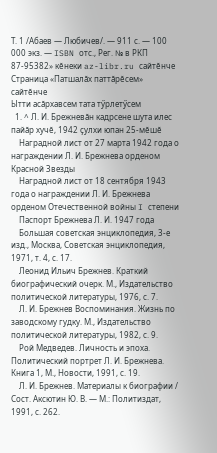Т. 1 /Абаев — Любичев/. — 911 с. — 100 000 экз. — ISBN отс., Рег. № в РКП 87-95382» кĕнеки az-libr.ru сайтĕнче
Страница «Патшалăх паттăрĕсем» сайтĕнче
Ытти асăрхавсем тата тӳрлетӳсем
  1. ^ Л. И. Брежневăн кадрсене шута илес пайăр хучĕ, 1942 çулхи юпан 25-мĕшĕ
    Наградной лист от 27 марта 1942 года о награждении Л. И. Брежнева орденом Красной Звезды
    Наградной лист от 18 сентября 1943 года о награждении Л. И. Брежнева орденом Отечественной войны I степени
    Паспорт Брежнева Л. И. 1947 года
    Большая советская энциклопедия, 3-е изд., Москва, Советская энциклопедия, 1971, т. 4, с. 17.
    Леонид Ильич Брежнев. Краткий биографический очерк. М., Издательство политической литературы, 1976, с. 7.
    Л. И. Брежнев Воспоминания. Жизнь по заводскому гудку. М., Издательство политической литературы, 1982, с. 9.
    Рой Медведев. Личность и эпоха. Политический портрет Л. И. Брежнева. Книга 1, М., Новости, 1991, с. 19.
    Л. И. Брежнев. Материалы к биографии / Сост. Аксютин Ю. В. — М.: Политиздат, 1991, с. 262.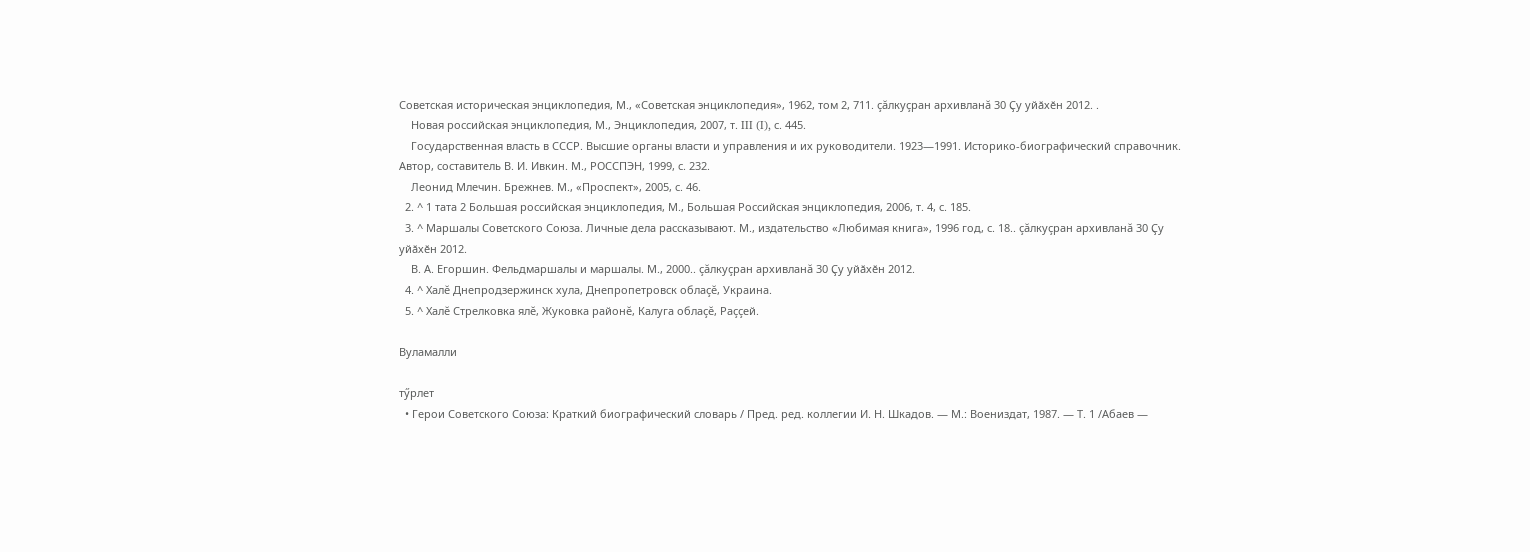Советская историческая энциклопедия, М., «Советская энциклопедия», 1962, том 2, 711. çăлкуçран архивланă 30 Ҫу уйӑхӗн 2012. .
    Новая российская энциклопедия, М., Энциклопедия, 2007, т. III (I), с. 445.
    Государственная власть в СССР. Высшие органы власти и управления и их руководители. 1923—1991. Историко-биографический справочник. Автор, составитель В. И. Ивкин. М., РОССПЭН, 1999, с. 232.
    Леонид Млечин. Брежнев. М., «Проспект», 2005, с. 46.
  2. ^ 1 тата 2 Большая российская энциклопедия, М., Большая Российская энциклопедия, 2006, т. 4, с. 185.
  3. ^ Маршалы Советского Союза. Личные дела рассказывают. М., издательство «Любимая книга», 1996 год, с. 18.. çăлкуçран архивланă 30 Ҫу уйӑхӗн 2012.
    В. А. Егоршин. Фельдмаршалы и маршалы. М., 2000.. çăлкуçран архивланă 30 Ҫу уйӑхӗн 2012.
  4. ^ Халĕ Днепродзержинск хула, Днепропетровск облаçĕ, Украина.
  5. ^ Халĕ Стрелковка ялĕ, Жуковка районĕ, Калуга облаçĕ, Раççей.

Вуламалли

тӳрлет
  • Герои Советского Союза: Краткий биографический словарь / Пред. ред. коллегии И. Н. Шкадов. — М.: Воениздат, 1987. — Т. 1 /Абаев —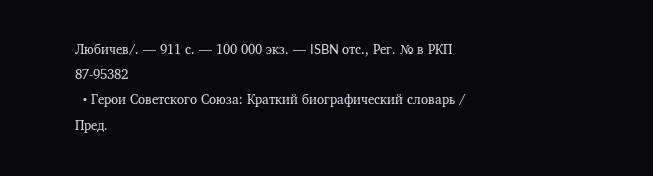Любичев/. — 911 с. — 100 000 экз. — ISBN отс., Рег. № в РКП 87-95382
  • Герои Советского Союза: Краткий биографический словарь / Пред.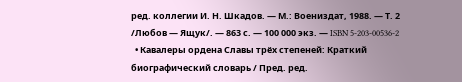ред. коллегии И. Н. Шкадов. — М.: Воениздат, 1988. — Т. 2 /Любов — Ящук/. — 863 с. — 100 000 экз. — ISBN 5-203-00536-2
  • Кавалеры ордена Славы трёх степеней: Краткий биографический словарь / Пред. ред.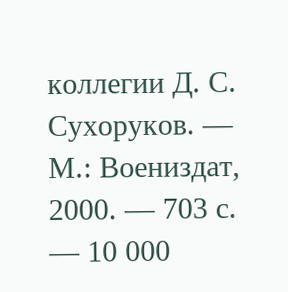коллегии Д. С. Сухоруков. — М.: Воениздат, 2000. — 703 с. — 10 000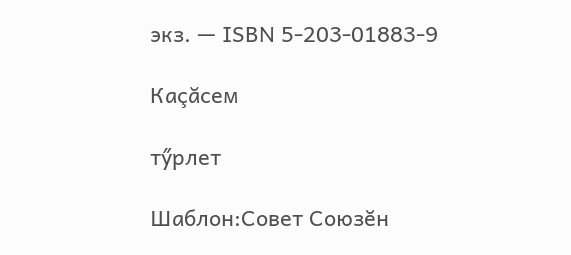экз. — ISBN 5-203-01883-9

Каçăсем

тӳрлет

Шаблон:Совет Союзĕн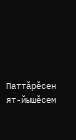Паттăрĕсен ят-йышĕсем